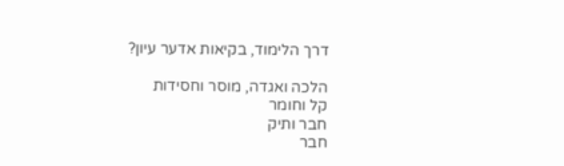דרך הלימוד, בקיאות אדער עיון?

הלכה ואגדה, מוסר וחסידות
קל וחומר
חבר ותיק
חבר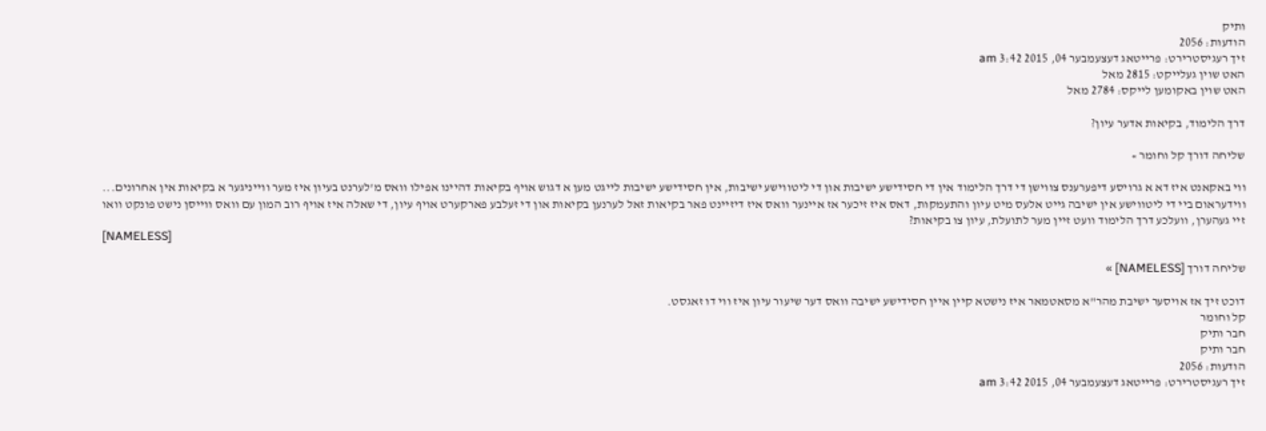ותיק
הודעות: 2056
זיך רעגיסטרירט: פרייטאג דעצעמבער 04, 2015 3:42 am
האט שוין געלייקט: 2815 מאל
האט שוין באקומען לייקס: 2784 מאל

דרך הלימוד, בקיאות אדער עיון?

שליחה דורך קל וחומר »

ווי באקאנט איז דא א גרויסע דיפערענס צווישן די דרך הלימוד אין די חסידישע ישיבות און די ליטווישע ישיבות, אין חסידישע ישיבות לייגט מען א דגוש אויף בקיאות דהיינו אפילו וואס מ'לערנט בעיון איז מער ווייניגער א בקיאות אין אחרונים... ווידעראום ביי די ליטווישע אין ישיבה גייט אלעס מיט עיון והתעמקות, דאס איז זיכער אז איינער וואס איז דיזיינט פאר בקיאות זאל לערנען בקיאות און די זעלבע פארקערט אויף עיון, די שאלה איז אויף רוב המון עם וואס ווייסן נישט פונקט וואו זיי געהערן, וועלכע דרך הלימוד וועט זיין מער לתועלת, עיון צו בקיאות?
[NAMELESS]

שליחה דורך [NAMELESS] »

דוכט זיך אז אויסער ישיבת מהר"א מסאטמאר איז נישטא קיין איין חסידישע ישיבה וואס דער שיעור עיון איז ווי דו זאגסט.
קל וחומר
חבר ותיק
חבר ותיק
הודעות: 2056
זיך רעגיסטרירט: פרייטאג דעצעמבער 04, 2015 3:42 am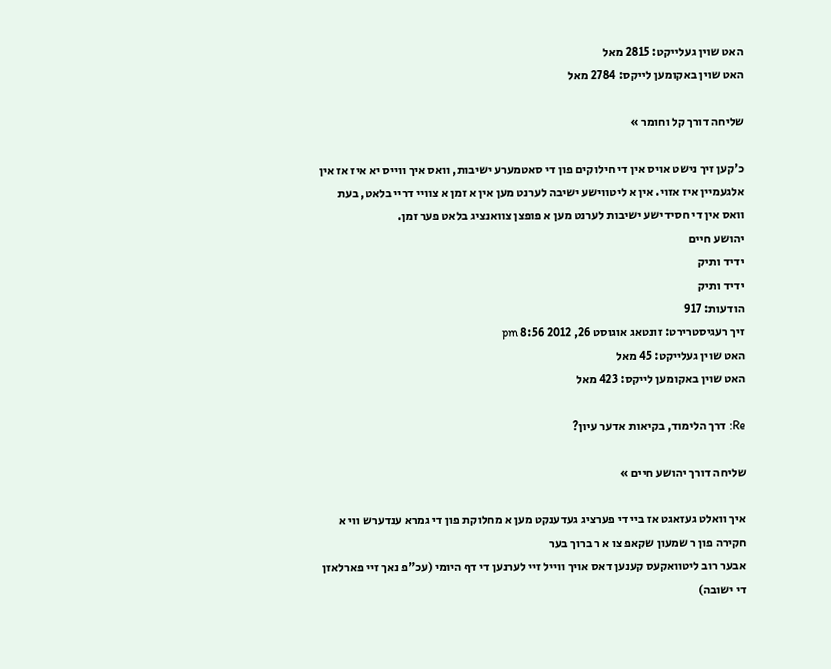האט שוין געלייקט: 2815 מאל
האט שוין באקומען לייקס: 2784 מאל

שליחה דורך קל וחומר »

כ'קען זיך נישט אויס אין די חילוקים פון די סאטמערע ישיבות, וואס איך ווייס יא איז אז אין אלגעמיין איז אזוי. אין א ליטווישע ישיבה לערנט מען אין א זמן א צוויי דריי בלאט, בעת וואס אין די חסידישע ישיבות לערנט מען א פופצן צוואנציג בלאט פער זמן.
יהושע חיים
ידיד ותיק
ידיד ותיק
הודעות: 917
זיך רעגיסטרירט: זונטאג אוגוסט 26, 2012 8:56 pm
האט שוין געלייקט: 45 מאל
האט שוין באקומען לייקס: 423 מאל

Re: דרך הלימוד, בקיאות אדער עיון?

שליחה דורך יהושע חיים »

איך וואלט געזאגט אז ביי די פערציג געדענקט מען א מחלוקת פון די גמרא ענדערש ווי א חקירה פון ר שמעון שקאפ צו א ר ברוך בער
אבער רוב ליטוואקעס קענען דאס אויך ווייל זיי לערנען די דף היומי (עכ"פ נאך זיי פארלאזן די ישובה)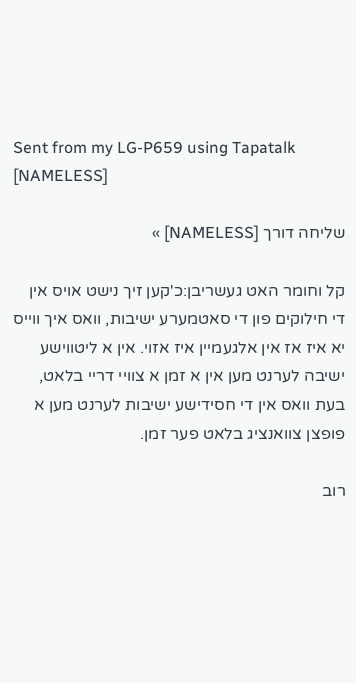Sent from my LG-P659 using Tapatalk
[NAMELESS]

שליחה דורך [NAMELESS] »

קל וחומר האט געשריבן:כ'קען זיך נישט אויס אין די חילוקים פון די סאטמערע ישיבות, וואס איך ווייס יא איז אז אין אלגעמיין איז אזוי. אין א ליטווישע ישיבה לערנט מען אין א זמן א צוויי דריי בלאט, בעת וואס אין די חסידישע ישיבות לערנט מען א פופצן צוואנציג בלאט פער זמן.

רוב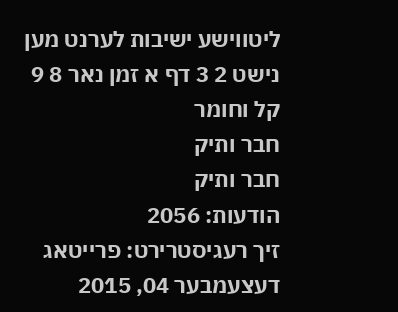ליטווישע ישיבות לערנט מען נישט 2 3 דף א זמן נאר 8 9
קל וחומר
חבר ותיק
חבר ותיק
הודעות: 2056
זיך רעגיסטרירט: פרייטאג דעצעמבער 04, 2015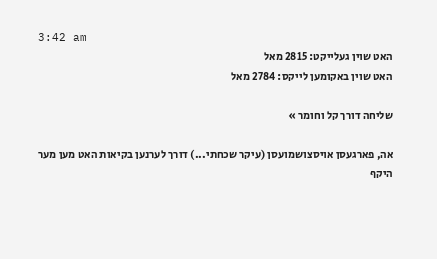3:42 am
האט שוין געלייקט: 2815 מאל
האט שוין באקומען לייקס: 2784 מאל

שליחה דורך קל וחומר »

אה, פארגעסן אויסצושמועסן (עיקר שכחתי...) דורך לערנען בקיאות האט מען מער היקף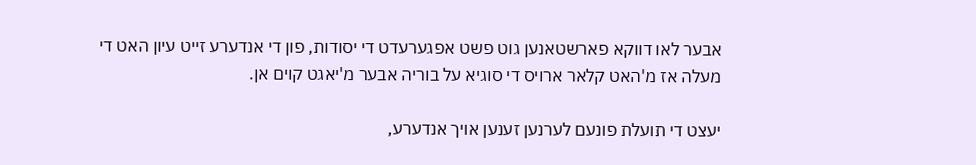אבער לאו דווקא פארשטאנען גוט פשט אפגערעדט די יסודות, פון די אנדערע זייט עיון האט די מעלה אז מ'האט קלאר ארויס די סוגיא על בוריה אבער מ'יאגט קוים אן.

יעצט די תועלת פונעם לערנען זענען אויך אנדערע,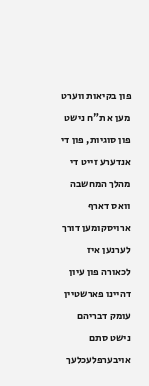פון בקיאות ווערט מען א ת"ח נישט פון סוגיות, פון די אנדערע זייט די מהלך המחשבה וואס דארף ארויסקומען דורך לערנען איז לכאורה פון עיון דהיינו פארשטיין עומק דבריהם נישט סתם אויבערפלעכלעך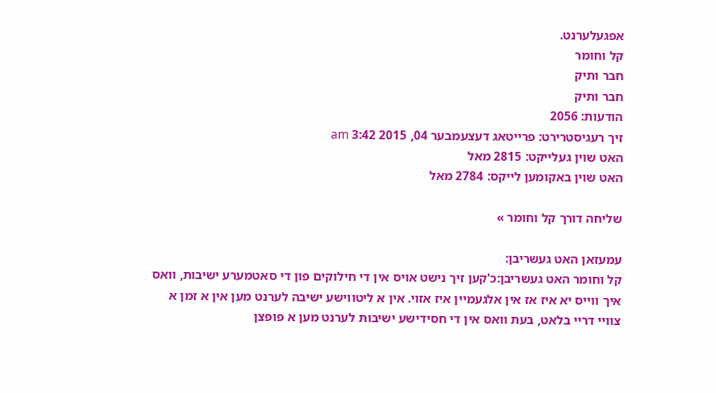אפגעלערנט.
קל וחומר
חבר ותיק
חבר ותיק
הודעות: 2056
זיך רעגיסטרירט: פרייטאג דעצעמבער 04, 2015 3:42 am
האט שוין געלייקט: 2815 מאל
האט שוין באקומען לייקס: 2784 מאל

שליחה דורך קל וחומר »

עמעזאן האט געשריבן:
קל וחומר האט געשריבן:כ'קען זיך נישט אויס אין די חילוקים פון די סאטמערע ישיבות, וואס איך ווייס יא איז אז אין אלגעמיין איז אזוי. אין א ליטווישע ישיבה לערנט מען אין א זמן א צוויי דריי בלאט, בעת וואס אין די חסידישע ישיבות לערנט מען א פופצן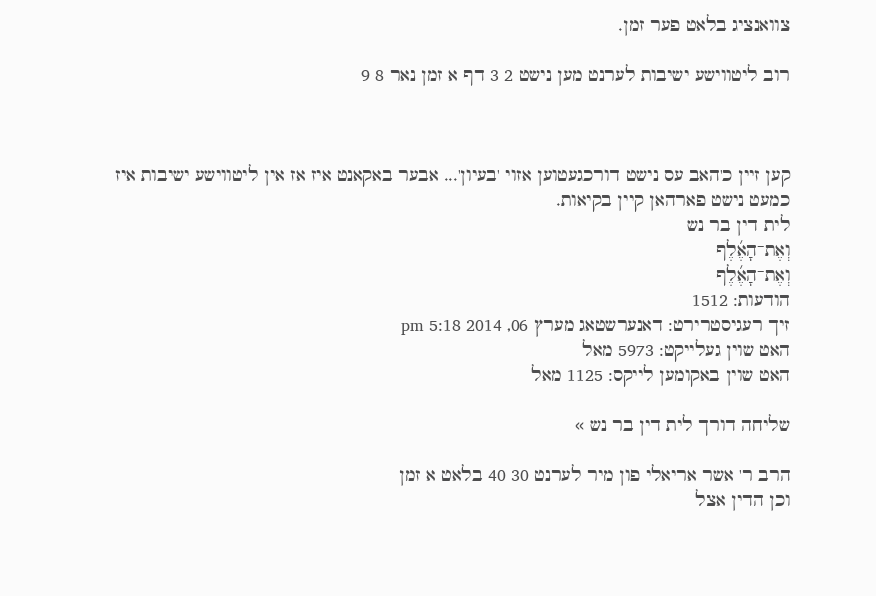צוואנציג בלאט פער זמן.

רוב ליטווישע ישיבות לערנט מען נישט 2 3 דף א זמן נאר 8 9



קען זיין כ'האב עס נישט דורכגעטוען אזוי 'בעיון'... אבער באקאנט איז אז אין ליטווישע ישיבות איז כמעט נישט פארהאן קיין בקיאות.
לית דין בר נש
וְאֶת־הָאֶ֜לֶף
וְאֶת־הָאֶ֜לֶף
הודעות: 1512
זיך רעגיסטרירט: דאנערשטאג מערץ 06, 2014 5:18 pm
האט שוין געלייקט: 5973 מאל
האט שוין באקומען לייקס: 1125 מאל

שליחה דורך לית דין בר נש »

הרב ר' אשר אריאלי פון מיר לערנט 30 40 בלאט א זמן
וכן הדין אצל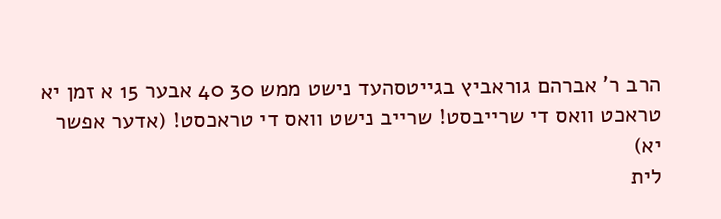הרב ר' אברהם גוראביץ בגייטסהעד נישט ממש 30 40 אבער 15 א זמן יא
טראכט וואס די שרייבסט! שרייב נישט וואס די טראכסט! (אדער אפשר יא)
לית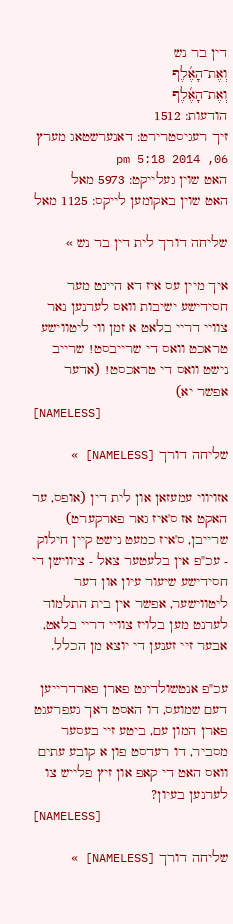דין בר נש
וְאֶת־הָאֶ֜לֶף
וְאֶת־הָאֶ֜לֶף
הודעות: 1512
זיך רעגיסטרירט: דאנערשטאג מערץ 06, 2014 5:18 pm
האט שוין געלייקט: 5973 מאל
האט שוין באקומען לייקס: 1125 מאל

שליחה דורך לית דין בר נש »

איך מיין עס איז דא היינט מער חסידישע ישיבות וואס לערנען נאר צוויי דריי בלאט א זמן ווי ליטווישע
טראכט וואס די שרייבסט! שרייב נישט וואס די טראכסט! (אדער אפשר יא)
[NAMELESS]

שליחה דורך [NAMELESS] »

אזויווי עמעזאן און לית דין (אופס, ער האקט אז ס'איז גאר פארקערט) שרייבן, ס'איז כמעט נישט קיין חילוק - עכ"פ אין בלעטער צאל - ציווישן די חסידישע שיעור עיון און דער ליטווישער, אפשר אין בית התלמוד לערנט מען בלויז צוויי דריי בלאט, אבער זיי זענען די יוצא מן הכלל.

עכ"פ אנטשולדיגט פארן פארדרייען דעם שמועס, דו האסט דאך געפרעגט פארן המון עם, ביטע זיי בעסער מסביר, דו רעדסט פון א קובע עתים וואס האט די קאפ און זיץ פלייש צו לערנען בעיון?
[NAMELESS]

שליחה דורך [NAMELESS] »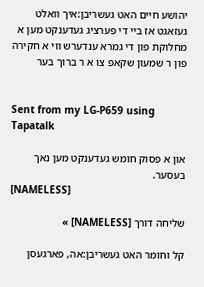יהושע חיים האט געשריבן:איך וואלט געזאגט אז ביי די פערציג געדענקט מען א מחלוקת פון די גמרא ענדערש ווי א חקירה פון ר שמעון שקאפ צו א ר ברוך בער


Sent from my LG-P659 using Tapatalk

און א פסוק חומש געדענקט מען נאך בעסער.
[NAMELESS]

שליחה דורך [NAMELESS] »

קל וחומר האט געשריבן:אה, פארגעסן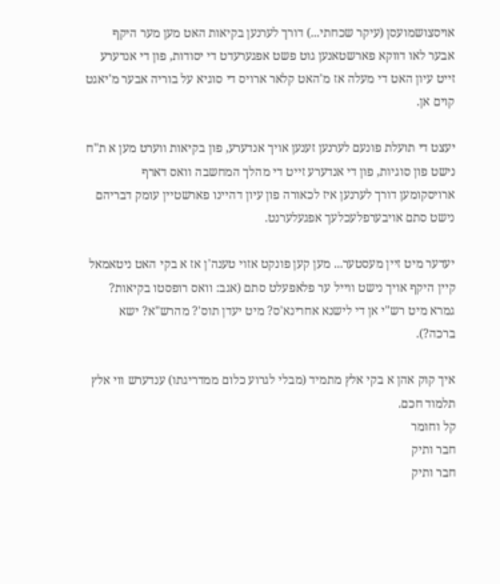אויסצושמועסן (עיקר שכחתי...) דורך לערנען בקיאות האט מען מער היקף אבער לאו דווקא פארשטאנען גוט פשט אפגערעדט די יסודות, פון די אנדערע זייט עיון האט די מעלה אז מ'האט קלאר ארויס די סוגיא על בוריה אבער מ'יאגט קוים אן.

יעצט די תועלת פונעם לערנען זענען אויך אנדערע, פון בקיאות ווערט מען א ת"ח נישט פון סוגיות, פון די אנדערע זייט די מהלך המחשבה וואס דארף ארויסקומען דורך לערנען איז לכאורה פון עיון דהיינו פארשטיין עומק דבריהם נישט סתם אויבערפלעכלעך אפגעלערנט.

יעדער מיט זיין מעסטער... מען קען פונקט אזוי טענה'ן אז א בקי האט ניטאמאל קיין היקף אויך נישט ווייל ער פלאפעלט סתם (אגב: וואס רופסטו בקיאות? גמרא מיט רש"י אן די לישנא אחרינא'ס? מיט יעדן תוס'? מהרש"א? ישא ברכה?).

איך קוק אהן א בקי אלץ מתמיד (מבלי לגרוע כלום ממדריגתו) ענדערש ווי אלץ תלמוד חכם.
קל וחומר
חבר ותיק
חבר ותיק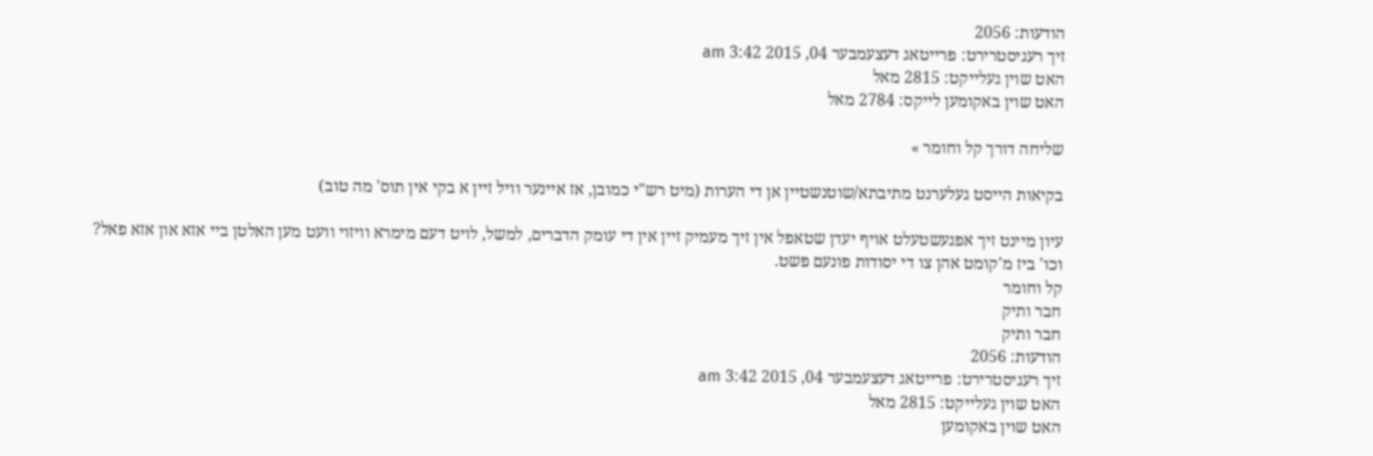הודעות: 2056
זיך רעגיסטרירט: פרייטאג דעצעמבער 04, 2015 3:42 am
האט שוין געלייקט: 2815 מאל
האט שוין באקומען לייקס: 2784 מאל

שליחה דורך קל וחומר »

בקיאות הייסט געלערנט מתיבתא/שוטנשטיין אן די הערות (מיט רש"י כמובן, אז איינער וויל זיין א בקי אין תוס' מה טוב)

עיון מיינט זיך אפגעשטעלט אויף יעדן שטאפל אין זיך מעמיק זיין אין די עומק הדברים, למשל, לויט דעם מימרא וויזוי וועט מען האלטן ביי אזא און אזא פאל? וכו' ביז מ'קומט אהן צו די יסודות פונעם פשט.
קל וחומר
חבר ותיק
חבר ותיק
הודעות: 2056
זיך רעגיסטרירט: פרייטאג דעצעמבער 04, 2015 3:42 am
האט שוין געלייקט: 2815 מאל
האט שוין באקומען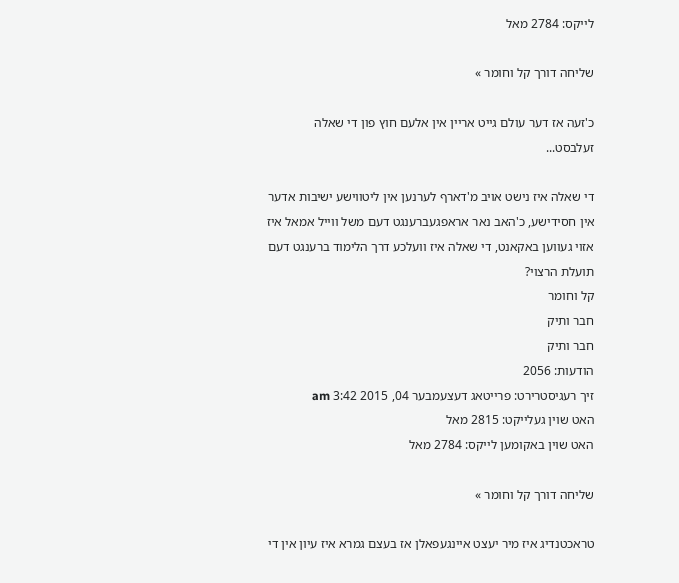לייקס: 2784 מאל

שליחה דורך קל וחומר »

כ'זעה אז דער עולם גייט אריין אין אלעם חוץ פון די שאלה זעלבסט...

די שאלה איז נישט אויב מ'דארף לערנען אין ליטווישע ישיבות אדער אין חסידישע, כ'האב נאר אראפגעברענגט דעם משל ווייל אמאל איז אזוי געווען באקאנט, די שאלה איז וועלכע דרך הלימוד ברענגט דעם תועלת הרצוי?
קל וחומר
חבר ותיק
חבר ותיק
הודעות: 2056
זיך רעגיסטרירט: פרייטאג דעצעמבער 04, 2015 3:42 am
האט שוין געלייקט: 2815 מאל
האט שוין באקומען לייקס: 2784 מאל

שליחה דורך קל וחומר »

טראכטנדיג איז מיר יעצט איינגעפאלן אז בעצם גמרא איז עיון אין די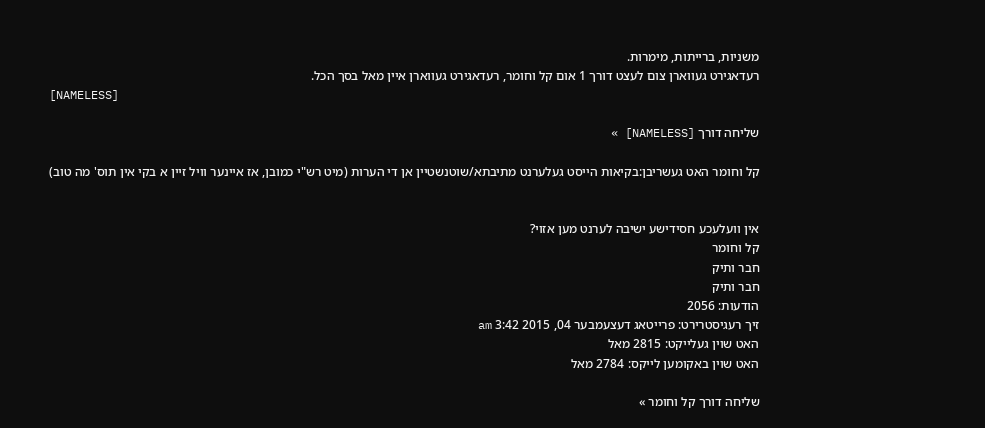משניות, ברייתות, מימרות.
רעדאגירט געווארן צום לעצט דורך 1 אום קל וחומר, רעדאגירט געווארן איין מאל בסך הכל.
[NAMELESS]

שליחה דורך [NAMELESS] »

קל וחומר האט געשריבן:בקיאות הייסט געלערנט מתיבתא/שוטנשטיין אן די הערות (מיט רש"י כמובן, אז איינער וויל זיין א בקי אין תוס' מה טוב)


אין וועלעכע חסידישע ישיבה לערנט מען אזוי?
קל וחומר
חבר ותיק
חבר ותיק
הודעות: 2056
זיך רעגיסטרירט: פרייטאג דעצעמבער 04, 2015 3:42 am
האט שוין געלייקט: 2815 מאל
האט שוין באקומען לייקס: 2784 מאל

שליחה דורך קל וחומר »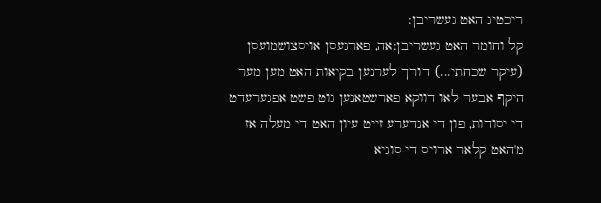ריכטיג האט געשריבן:
קל וחומר האט געשריבן:אה, פארגעסן אויסצושמועסן (עיקר שכחתי...) דורך לערנען בקיאות האט מען מער היקף אבער לאו דווקא פארשטאנען גוט פשט אפגערעדט די יסודות, פון די אנדערע זייט עיון האט די מעלה אז מ'האט קלאר ארויס די סוגיא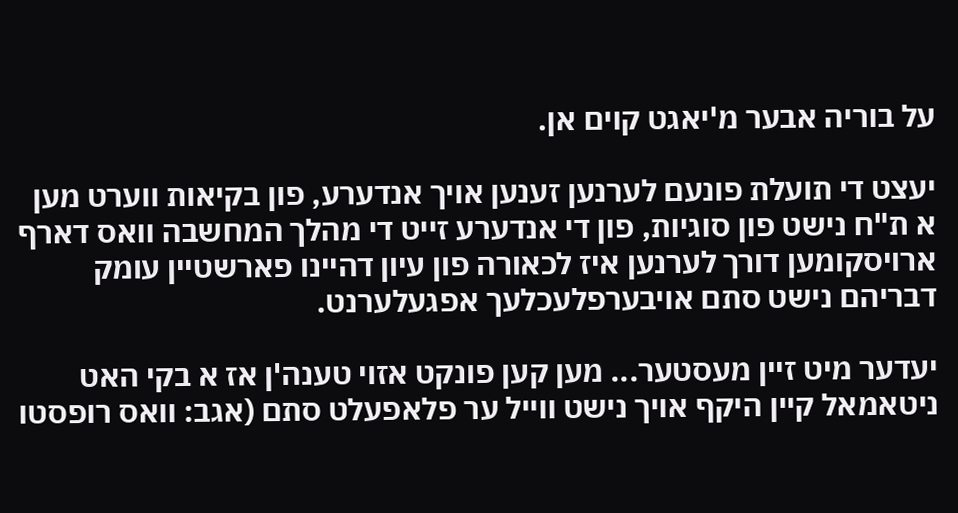על בוריה אבער מ'יאגט קוים אן.

יעצט די תועלת פונעם לערנען זענען אויך אנדערע, פון בקיאות ווערט מען א ת"ח נישט פון סוגיות, פון די אנדערע זייט די מהלך המחשבה וואס דארף ארויסקומען דורך לערנען איז לכאורה פון עיון דהיינו פארשטיין עומק דבריהם נישט סתם אויבערפלעכלעך אפגעלערנט.

יעדער מיט זיין מעסטער... מען קען פונקט אזוי טענה'ן אז א בקי האט ניטאמאל קיין היקף אויך נישט ווייל ער פלאפעלט סתם (אגב: וואס רופסטו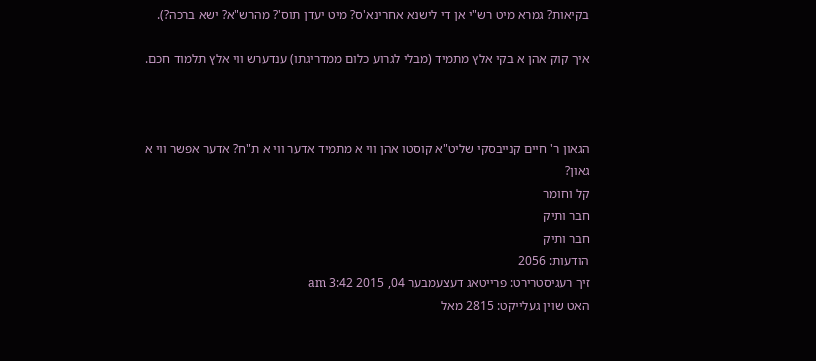בקיאות? גמרא מיט רש"י אן די לישנא אחרינא'ס? מיט יעדן תוס'? מהרש"א? ישא ברכה?).

איך קוק אהן א בקי אלץ מתמיד (מבלי לגרוע כלום ממדריגתו) ענדערש ווי אלץ תלמוד חכם.



הגאון ר' חיים קנייבסקי שליט"א קוסטו אהן ווי א מתמיד אדער ווי א ת"ח? אדער אפשר ווי א גאון?
קל וחומר
חבר ותיק
חבר ותיק
הודעות: 2056
זיך רעגיסטרירט: פרייטאג דעצעמבער 04, 2015 3:42 am
האט שוין געלייקט: 2815 מאל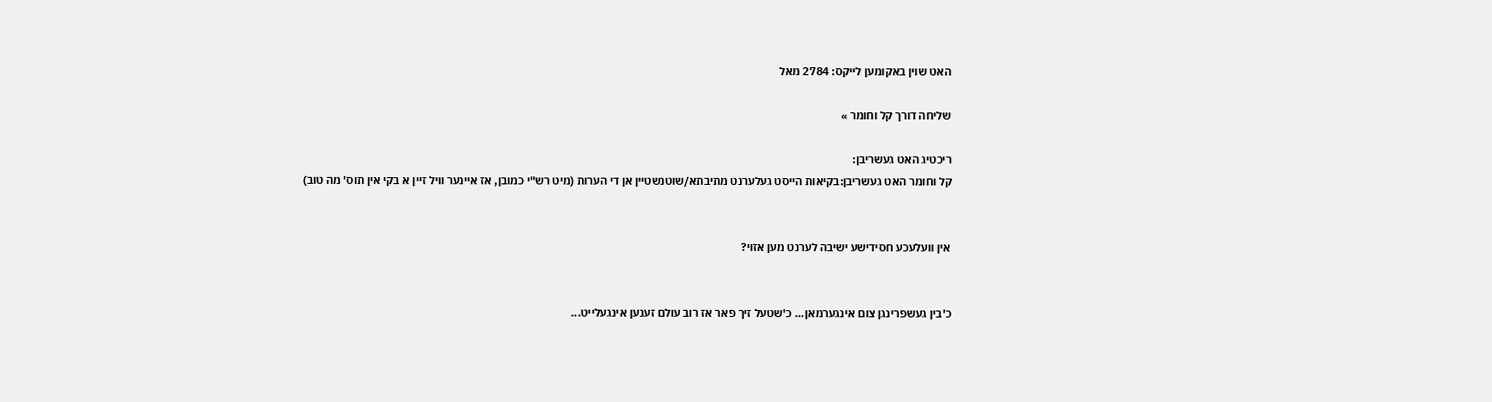האט שוין באקומען לייקס: 2784 מאל

שליחה דורך קל וחומר »

ריכטיג האט געשריבן:
קל וחומר האט געשריבן:בקיאות הייסט געלערנט מתיבתא/שוטנשטיין אן די הערות (מיט רש"י כמובן, אז איינער וויל זיין א בקי אין תוס' מה טוב)


אין וועלעכע חסידישע ישיבה לערנט מען אזוי?


כ'בין געשפרינגן צום אינגערמאן... כ'שטעל זיך פאר אז רוב עולם זענען אינגעלייט...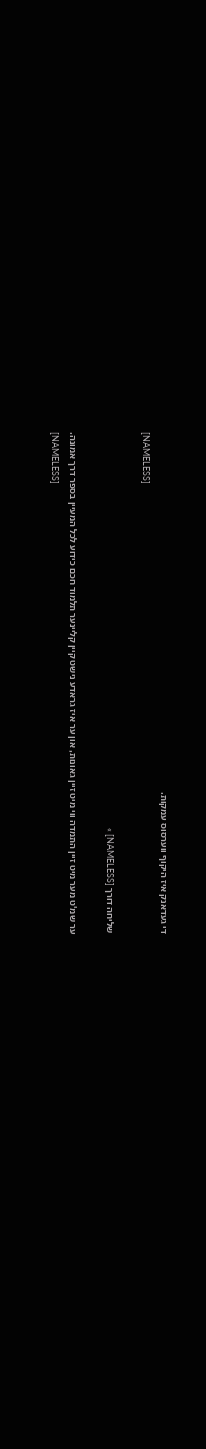די געדאנק איז היקוף ווערסוס עמקות.
[NAMELESS]

שליחה דורך [NAMELESS] »

ער שמ'ט מער מיט זיין התמדה ווי מיט זיין גאונות, און ער איז גראדע נישט קיין קליינער תלמוד חכם כידוע לכל המעיין בספר דרך אמונה.
[NAMELESS]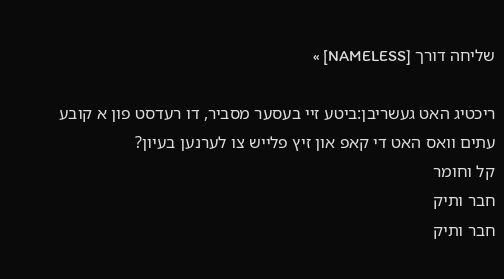שליחה דורך [NAMELESS] »

ריכטיג האט געשריבן:ביטע זיי בעסער מסביר, דו רעדסט פון א קובע עתים וואס האט די קאפ און זיץ פלייש צו לערנען בעיון?
קל וחומר
חבר ותיק
חבר ותיק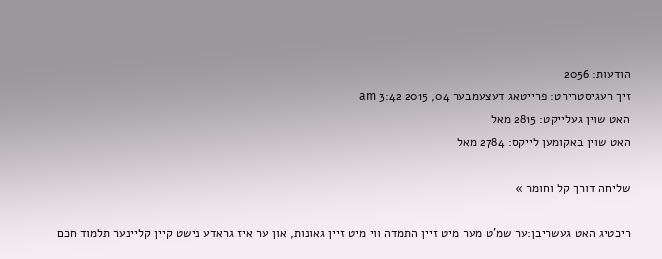הודעות: 2056
זיך רעגיסטרירט: פרייטאג דעצעמבער 04, 2015 3:42 am
האט שוין געלייקט: 2815 מאל
האט שוין באקומען לייקס: 2784 מאל

שליחה דורך קל וחומר »

ריכטיג האט געשריבן:ער שמ'ט מער מיט זיין התמדה ווי מיט זיין גאונות, און ער איז גראדע נישט קיין קליינער תלמוד חכם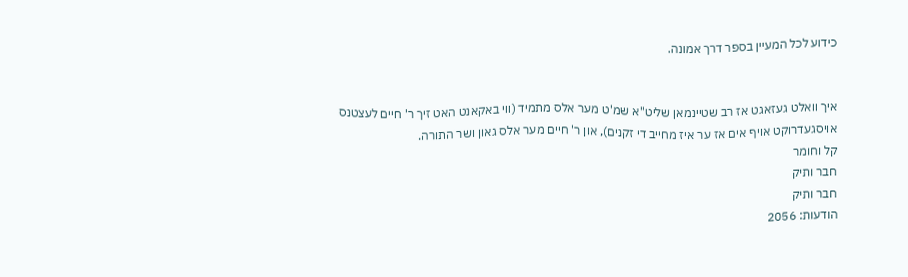כידוע לכל המעיין בספר דרך אמונה.


איך וואלט געזאגט אז רב שטיינמאן שליט"א שמ'ט מער אלס מתמיד (ווי באקאנט האט זיך ר' חיים לעצטנס אויסגעדרוקט אויף אים אז ער איז מחייב די זקנים), און ר' חיים מער אלס גאון ושר התורה.
קל וחומר
חבר ותיק
חבר ותיק
הודעות: 2056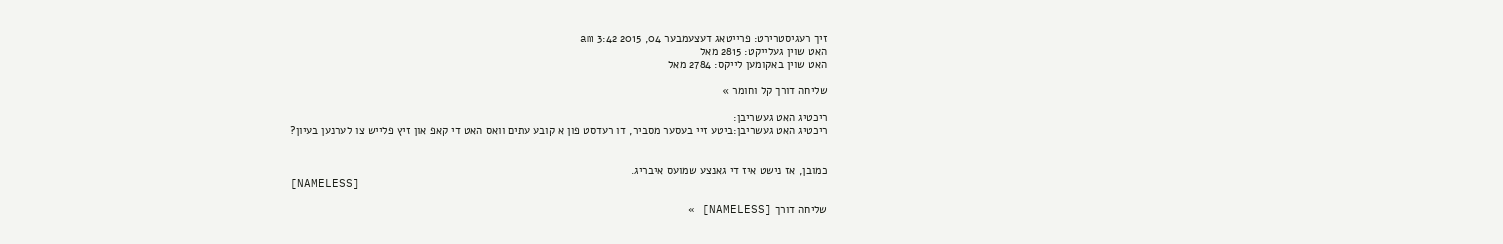זיך רעגיסטרירט: פרייטאג דעצעמבער 04, 2015 3:42 am
האט שוין געלייקט: 2815 מאל
האט שוין באקומען לייקס: 2784 מאל

שליחה דורך קל וחומר »

ריכטיג האט געשריבן:
ריכטיג האט געשריבן:ביטע זיי בעסער מסביר, דו רעדסט פון א קובע עתים וואס האט די קאפ און זיץ פלייש צו לערנען בעיון?


כמובן, אז נישט איז די גאנצע שמועס איבריג.
[NAMELESS]

שליחה דורך [NAMELESS] »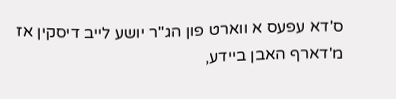ס'דא עפעס א ווארט פון הג"ר יושע לייב דיסקין אז מ'דארף האבן ביידע,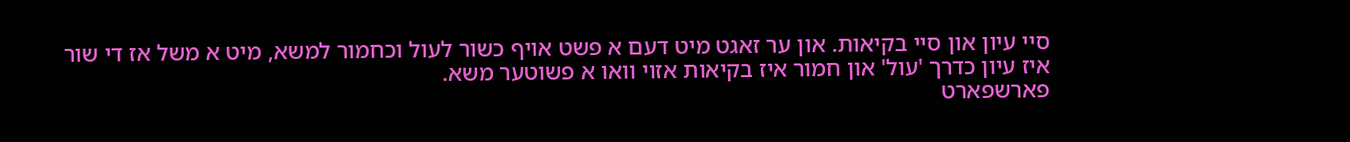סיי עיון און סיי בקיאות. און ער זאגט מיט דעם א פשט אויף כשור לעול וכחמור למשא, מיט א משל אז די שור איז עיון כדרך 'עול' און חמור איז בקיאות אזוי וואו א פשוטער משא.
פארשפארט